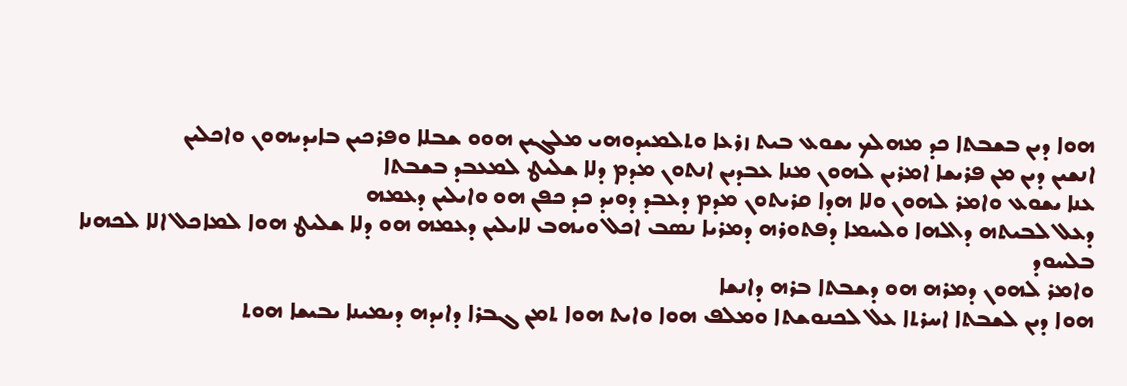ܗܘܐ ܕܝܢ ܒܫܒܬܐ ܟܕ ܡܗܠܟ ܝܫܘܥ ܒܝܬ ܙܪܥܐ ܘܬܠܡܝܕܘܗܝ ܡܠܓܝܢ ܗܘܘ ܫܒܠܐ ܘܦܪܟܝܢ ܒܐܝܕܝܗܘܢ ܘܐܟܠܝܢ
ܐܢܫܝܢ ܕܝܢ ܡܢ ܦܪܝܫܐ ܐܡܪܝܢ ܠܗܘܢ ܡܢܐ ܥܒܕܝܢ ܐܢܬܘܢ ܡܕܡ ܕܠܐ ܫܠܝܛ ܠܡܥܒܕ ܒܫܒܬܐ
ܥܢܐ ܝܫܘܥ ܘܐܡܪ ܠܗܘܢ ܘܠܐ ܗܕܐ ܩܪܝܬܘܢ ܡܕܡ ܕܥܒܕ ܕܘܝܕ ܟܕ ܟܦܢ ܗܘ ܘܐܝܠܝܢ ܕܥܡܗ
ܕܥܠ ܠܒܝܬܗ ܕܐܠܗܐ ܘܠܚܡܐ ܕܦܬܘܪܗ ܕܡܪܝܐ ܢܣܒ ܐܟܠ ܘܝܗܒ ܠܐܝܠܝܢ ܕܥܡܗ ܗܘ ܕܠܐ ܫܠܝܛ ܗܘܐ ܠܡܐܟܠ ܐܠܐ ܠܟܗܢܐ ܒܠܚܘܕ
ܘܐܡܪ ܠܗܘܢ ܕܡܪܗ ܗܘ ܕܫܒܬܐ ܒܪܗ ܕܐܢܫܐ
ܗܘܐ ܕܝܢ ܠܫܒܬܐ ܐܚܪܬܐ ܥܠ ܠܟܢܘܫܬܐ ܘܡܠܦ ܗܘܐ ܘܐܝܬ ܗܘܐ ܬܡܢ ܓܒܪܐ ܕܐܝܕܗ ܕܝܡܝܢܐ ܝܒܝܫܐ ܗܘܬ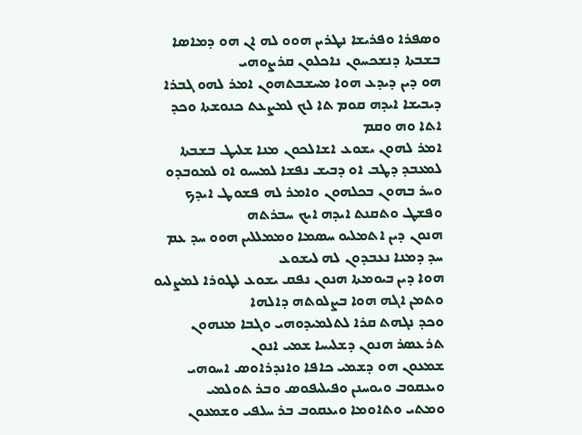ܘܣܦܪܐ ܘܦܪܝܫܐ ܢܛܪܝܢ ܗܘܘ ܠܗ ܐܢ ܗܘ ܕܡܐܣܐ ܒܫܒܬܐ ܕܢܫܟܚܘܢ ܢܐܟܠܘܢ ܩܪܨܘܗܝ
ܗܘ ܕܝܢ ܕܝܕܥ ܗܘܐ ܡܚܫܒܬܗܘܢ ܐܡܪ ܠܗܘ ܓܒܪܐ ܕܝܒܝܫܐ ܐܝܕܗ ܩܘܡ ܬܐ ܠܟ ܠܡܨܥܬ ܟܢܘܫܬܐ ܘܟܕ ܐܬܐ ܘܗ ܘܩܡ
ܐܡܪ ܠܗܘܢ ܝܫܘܥ ܐܫܐܠܟܘܢ ܡܢܐ ܫܠܝܛ ܒܫܒܬܐ ܠܡܥܒܕ ܕܛܒ ܐܘ ܕܒܝܫ ܢܦܫܐ ܠܡܚܝܘ ܐܘ ܠܡܘܒܕܘ
ܘܚܪ ܒܗܘܢ ܒܟܠܗܘܢ ܘܐܡܪ ܠܗ ܦܫܘܛ ܐܝܕܟ ܘܦܫܛ ܘܬܩܢܬ ܐܝܕܗ ܐܝܟ ܚܒܪܬܗ
ܗܢܘܢ ܕܝܢ ܐܬܡܠܝܘ ܚܣܡܐ ܘܡܡܠܠܝܢ ܗܘܘ ܚܕ ܥܡ ܚܕ ܕܡܢܐ ܢܥܒܕܘܢ ܠܗ ܠܝܫܘܥ
ܗܘܐ ܕܝܢ ܒܝܘܡܬܐ ܗܢܘܢ ܢܦܩ ܝܫܘܥ ܠܛܘܪܐ ܠܡܨܠܝܘ ܘܬܡܢ ܐܓܗ ܗܘܐ ܒܨܠܘܬܗ ܕܐܠܗܐ
ܘܟܕ ܢܓܗܬ ܩܪܐ ܠܬܠܡܝܕܘܗܝ ܘܓܒܐ ܡܢܗܘܢ ܬܪܥܣܪ ܗܢܘܢ ܕܫܠܝܚܐ ܫܡܝ ܐܢܘܢ
ܫܡܥܘܢ ܗܘ ܕܫܡܝ ܟܐܦܐ ܘܐܢܕܪܐܘܣ ܐܚܘܗܝ ܘܝܥܩܘܒ ܘܝܘܚܢܢ ܘܦܝܠܝܦܘܣ ܘܒܪ ܬܘܠܡܝ
ܘܡܬܝ ܘܬܐܘܡܐ ܘܝܥܩܘܒ ܒܪ ܚܠܦܝ ܘܫܡܥܘܢ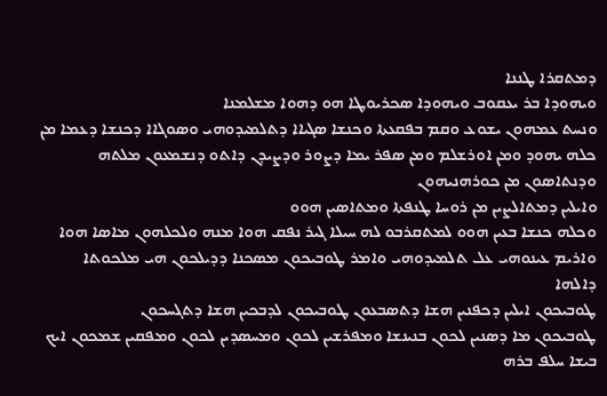ܕܡܬܩܪܐ ܛܢܢܐ
ܘܝܗܘܕܐ ܒܪ ܝܥܩܘܒ ܘܝܗܘܕܐ ܣܟܪܝܘܛܐ ܗܘ ܕܗܘܐ ܡܫܠܡܢܐ
ܘܢܚܬ ܥܡܗܘܢ ܝܫܘܥ ܘܩܡ ܒܦܩܥܬܐ ܘܟܢܫܐ ܣܓܝܐܐ ܕܬܠܡܝܕܘܗܝ ܘܣܘܓܐܐ ܕܟܢܫܐ ܕܥܡܐ ܡܢ ܟܠܗ ܝܗܘܕ ܘܡܢ ܐܘܪܫܠܡ ܘܡܢ ܣܦܪ ܝܡܐ ܕܨܘܪ ܘܕܨܝܕܢ ܕܐܬܘ ܕܢܫܡܥܘܢ ܡܠܬܗ ܘܕܢܬܐܣܘܢ ܡܢ ܟܘܪܗܢܝܗܘܢ
ܘܐܝܠܝܢ ܕܡܬܐܠܨܝܢ ܡܢ ܪܘܚܐ ܛܢܦܬܐ ܘܡܬܐܣܝܢ ܗܘܘ
ܘܟܠܗ ܟܢܫܐ ܒܥܝܢ ܗܘܘ ܠܡܬܩܪܒܘ ܠܗ ܚܝܠܐ ܓܝܪ ܢܦܩ ܗܘܐ ܡܢܗ ܘܠܟܠܗܘܢ ܡܐܣܐ ܗܘܐ
ܘܐܪܝܡ ܥܝܢܘܗܝ ܥܠ ܬܠܡܝܕܘܗܝ ܘܐܡܪ ܛܘܒܝܟܘܢ ܡܣܟܢܐ ܕܕܝܠܟܘܢ ܗܝ ܡܠܟܘܬܐ ܕܐܠܗܐ
ܛܘܒܝܟܘܢ ܐܝܠܝܢ ܕܟܦܢܝܢ ܗܫܐ ܕܬܣܒܥܘܢ ܛܘܒܝܟܘܢ ܠܕܒܟܝܢ ܗܫܐ ܕܬܓܚܟܘܢ
ܛܘܒܝܟܘܢ ܡܐ ܕܣܢܝܢ ܠܟܘܢ ܒܢܝܢܫܐ ܘܡܦܪܫܝܢ ܠܟܘܢ ܘܡܚܣܕܝܢ ܠܟܘܢ ܘܡܦܩܝܢ ܫܡܟܘܢ ܐܝܟ ܒܝܫܐ ܚܠܦ ܒܪܗ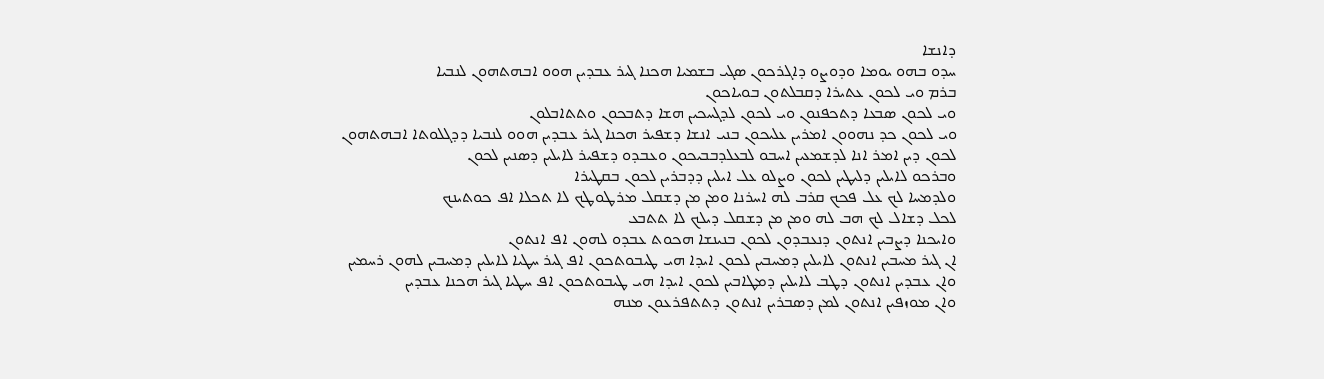ܕܐܢܫܐ
ܚܕܘ ܒܗܘ ܝܘܡܐ ܘܕܘܨܘ ܕܐܓܪܟܘܢ ܣܓܝ ܒܫܡܝܐ ܗܟܢܐ ܓܝܪ ܥܒܕܝܢ ܗܘܘ ܐܒܗܬܗܘܢ ܠܢܒܝܐ
ܒܪܡ ܘܝ ܠܟܘܢ ܥܬܝܪܐ ܕܩܒܠܬܘܢ ܒܘܝܐܟܘܢ
ܘܝ ܠܟܘܢ ܣܒܥܐ ܕܬܟܦܢܘܢ ܘܝ ܠܟܘܢ ܠܕܓܚܟܝܢ ܗܫܐ ܕܬܒܟܘܢ ܘܬܬܐܒܠܘܢ
ܘܝ ܠܟܘܢ ܟܕ ܢܗܘܘܢ ܐܡܪܝܢ ܥܠܝܟܘܢ ܒܢܝ ܐܢܫܐ ܕܫܦܝܪ ܗܟܢܐ ܓܝܪ ܥܒܕܝܢ ܗܘܘ ܠܢܒܝܐ ܕܕܓܠܘܬܐ ܐܒܗܬܗܘܢ
ܠܟܘܢ ܕܝܢ ܐܡܪ ܐܢܐ ܠܕܫܡܥܝܢ ܐܚܒܘ ܠܒܥܠܕܒܒܝܟܘܢ ܘܥܒܕܘ ܕܫܦܝܪ ܠܐܝܠܝܢ ܕܣܢܝܢ ܠܟܘܢ
ܘܒܪܟܘ ܠܐܝܠܝܢ ܕܠܝܛܝܢ ܠܟܘܢ ܘܨܠܘ ܥܠ ܐܝܠܝܢ ܕܕܒܪܝܢ ܠܟܘܢ ܒܩܛܝܪܐ
ܘܠܕܡܚܐ ܠܟ ܥܠ ܦܟܟ ܩܪܒ ܠܗ ܐܚܪܢܐ ܘܡܢ ܡܢ ܕܫܩܠ ܡܪܛܘܛܟ ܠܐ ܬܟܠܐ ܐܦ ܟܘܬܝܢܟ
ܠܟܠ ܕܫܐܠ ܠܟ ܗܒ ܠܗ ܘܡܢ ܡܢ ܕܫܩܠ ܕܝܠܟ ܠܐ ܬܬܒܥ
ܘܐܝܟܢܐ ܕܨܒܝܢ ܐܢܬܘܢ ܕܢܥܒܕܘܢ ܠܟܘܢ ܒܢܝܢܫܐ ܗܟܘܬ ܥܒܕܘ ܠܗܘܢ ܐܦ ܐܢܬܘܢ
ܐܢ ܓܝܪ ܡܚܒܝܢ ܐܢܬܘܢ ܠܐܝܠܝܢ ܕܡܚܒܝܢ ܠܟܘܢ ܐܝܕܐ ܗܝ ܛܝܒܘܬܟܘܢ ܐܦ ܓܝܪ ܚܛܝܐ ܠܐܝܠܝܢ ܕܡܚܒܝܢ ܠܗܘܢ ܪܚܡܝܢ
ܘܐܢ ܥܒܕܝܢ ܐܢܬܘܢ ܕܛܒ ܠܐܝܠܝܢ ܕܡܛܐܒܝܢ ܠܟܘܢ ܐܝܕܐ ܗܝ ܛܝܒܘܬܟܘܢ ܐܦ ܚܛܝܐ ܓܝܪ ܗܟܢܐ ܥܒܕܝܢ
ܘܐܢ ܡܘܙܦܝܢ ܐܢܬܘܢ ܠܡܢ ܕܣܒܪܝܢ ܐܢܬܘܢ ܕܬܬܦܪܥܘܢ ܡܢܗ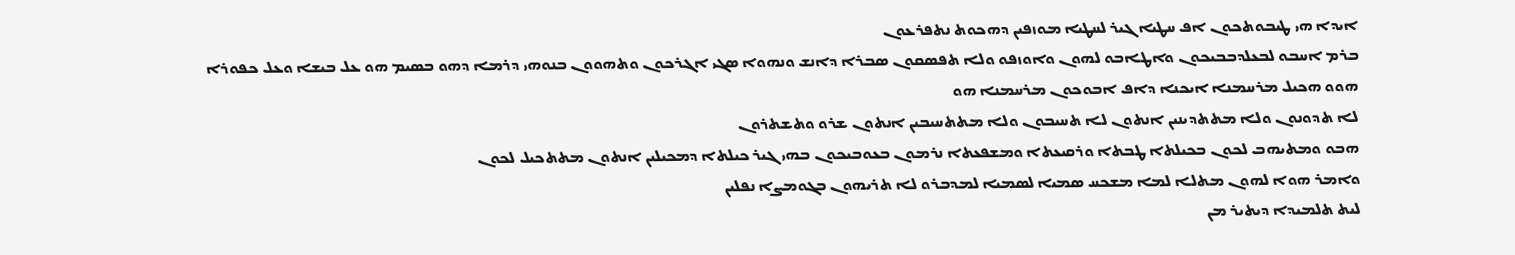ܐܝܕܐ ܗܝ ܛܝܒܘܬܟܘܢ ܐܦ ܚܛܝܐ ܓܝܪ ܠܚܛܝܐ ܡܘܙܦܝܢ ܕܗܟܘܬ ܢܬܦܪܥܘܢ
ܒܪܡ ܐܚܒܘ ܠܒܥܠܕܒܒܝܟܘܢ ܘܐܛܐܒܘ ܠܗܘܢ ܘܐܘܙܦܘ ܘܠܐ ܬܦܣܩܘܢ ܣܒܪܐ ܕܐܢܫ ܘܢܗܘܐ ܣܓܝ ܐܓܪܟܘܢ ܘܬܗܘܘܢ ܒܢܘܗܝ ܕܪܡܐ ܕܗܘ ܒܣܝܡ ܗܘ ܥܠ ܒܝܫܐ ܘܥܠ ܟܦܘܪܐ
ܗܘܘ ܗܟܝܠ ܡܪܚܡܢܐ ܐܝܟܢܐ ܕܐܦ ܐܒܘܟܘܢ ܡܪܚܡܢܐ ܗܘ
ܠܐ ܬܕܘܢܘܢ ܘܠܐ ܡܬܬܕܝܢܝܢ ܐܢܬܘܢ ܠܐ ܬܚܝܒܘܢ ܘܠܐ ܡܬܬܚܝܒܝܢ ܐܢܬܘܢ ܫܪܘ ܘܬܫܬܪܘܢ
ܗܒܘ ܘܡܬܝܗܒ ܠܟܘܢ ܒܟܝܠܬܐ ܛܒܬܐ ܘܪܩܝܥܬܐ ܘܡܫܦܥܬܐ ܢܪܡܘܢ ܒܥܘܒܝܟܘܢ ܒܗܝ ܓܝܪ ܟܝܠܬܐ ܕܡܟܝܠܝܢ ܐܢܬܘܢ ܡܬܬܟܝܠ ܠܟܘܢ
ܘܐܡܪ ܗܘܐ ܠܗܘܢ ܡܬܠܐ ܠܡܐ ܡܫܟܚ ܣܡܝܐ ܠܣܡܝܐ ܠܡܕܒܪܘ ܠܐ ܬܪܝܗܘܢ ܒܓܘܡܨܐ ܢܦܠܝܢ
ܠܝܬ ܬܠܡܝܕܐ ܕܝܬܝܪ ܡܢ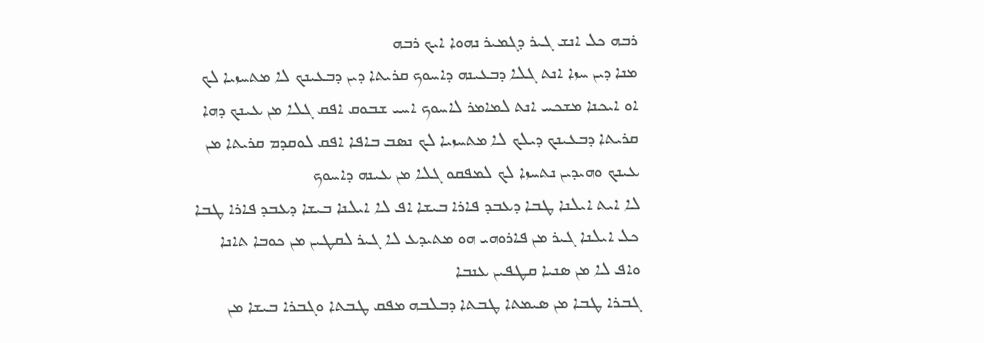ܪܒܗ ܟܠ ܐܢܫ ܓܝܪ ܕܓܡܝܪ ܢܗܘܐ ܐܝܟ ܪܒܗ
ܡܢܐ ܕܝܢ ܚܙܐ ܐܢܬ ܓܠܐ ܕܒܥܝܢܗ ܕܐܚܘܟ ܩܪܝܬܐ ܕܝܢ ܕܒܥܝܢܟ ܠܐ ܡܬܚܙܝܐ ܠܟ
ܐܘ ܐܝܟܢܐ ܡܫܟܚ ܐܢܬ ܠܡܐܡܪ ܠܐܚܘܟ ܐܚܝ ܫܒܘܩ ܐܦܩ ܓܠܐ ܡܢ ܥܝܢܟ ܕܗܐ ܩܪܝܬܐ ܕܒܥܝܢܟ ܕܝܠܟ ܠܐ ܡܬܚܙܝܐ ܠܟ ܢܣܒ ܒܐܦܐ ܐܦܩ ܠܘܩܕܡ ܩܪܝܬܐ ܡܢ ܥܝܢܟ ܘܗܝܕܝܢ ܢܬܚܙܐ ܠܟ ܠܡܦܩܘ ܓܠܐ ܡܢ ܥܝܢܗ ܕܐܚܘܟ
ܠܐ ܐܝܬ ܐܝܠܢܐ ܛܒܐ ܕܥܒܕ ܦܐܪܐ ܒܝܫܐ ܐܦ ܠܐ ܐܝܠܢܐ ܒܝܫܐ ܕܥܒܕ ܦܐܪܐ ܛܒܐ
ܟܠ ܐܝܠܢܐ ܓܝܪ ܡܢ ܦܐܪܘܗܝ ܗܘ ܡܬܝܕܥ ܠܐ ܓܝܪ ܠܩܛܝܢ ܡܢ ܟܘܒܐ ܬܐܢܐ ܘܐܦ ܠܐ ܡܢ ܣܢܝܐ ܩܛܦܝܢ ܥܢܒܐ
ܓܒܪܐ ܛܒܐ ܡܢ ܣܝܡܬܐ ܛܒܬܐ ܕܒܠܒܗ ܡܦܩ ܛܒܬܐ ܘܓܒܪܐ ܒܝܫܐ ܡܢ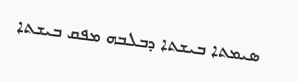ܣܝܡܬܐ ܒܝܫܬܐ ܕܒܠܒܗ ܡܦܩ ܒܝܫܬܐ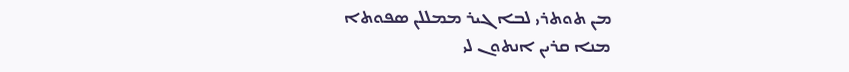ܡܢ ܬܘܬܪܝ ܠܒܐ ܓܝܪ ܡܡܠܠܢ ܣܦܘܬܐ
ܡܢܐ ܩܪܝܢ ܐܢܬܘܢ ܠܝ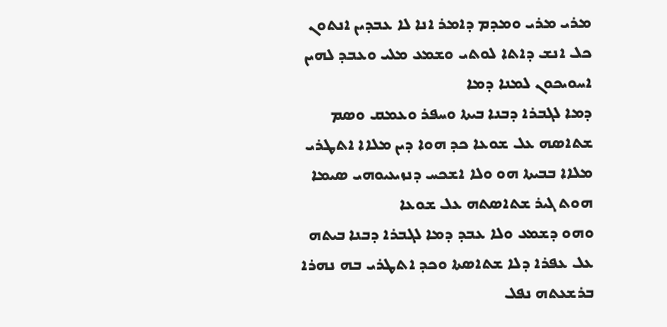ܡܪܝ ܡܪܝ ܘܡܕܡ ܕܐܡܪ ܐܢܐ ܠܐ ܥܒܕܝܢ ܐܢܬܘܢ
ܟܠ ܐܢܫ ܕܐܬܐ ܠܘܬܝ ܘܫܡܥ ܡܠܝ ܘܥܒܕ ܠܗܝܢ ܐܚܘܝܟܘܢ ܠܡܢܐ ܕܡܐ
ܕܡܐ ܠܓܒܪܐ ܕܒܢܐ ܒܝܬܐ ܘܚܦܪ ܘܥܡܩ ܘܣܡ ܫܬܐܣܗ ܥܠ ܫܘܥܐ ܟܕ ܗܘܐ ܕܝܢ ܡܠܐܐ ܐܬܛܪܝ ܡܠܐܐ ܒܒܝܬܐ ܗܘ ܘܠܐ ܐܫܟܚ ܕܢܙܝܥܝܘܗܝ ܣܝܡܐ ܗܘܬ ܓܝܪ ܫܬܐܣܬܗ ܥܠ ܫܘܥܐ
ܘܗܘ ܕܫܡܥ ܘܠܐ ܥܒܕ ܕܡܐ ܠܓܒܪܐ ܕܒܢܐ ܒܝܬܗ ܥܠ ܥܦܪܐ ܕܠܐ ܫܬܐܣܬܐ ܘܟܕ ܐܬܛܪܝ ܒܗ ܢܗܪܐ ܒܪܫܥܬܗ ܢܦܠ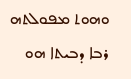ܘܗܘܬ ܡܦܘܠܬܗ ܪܒܐ ܕܒܝܬܐ ܗܘ